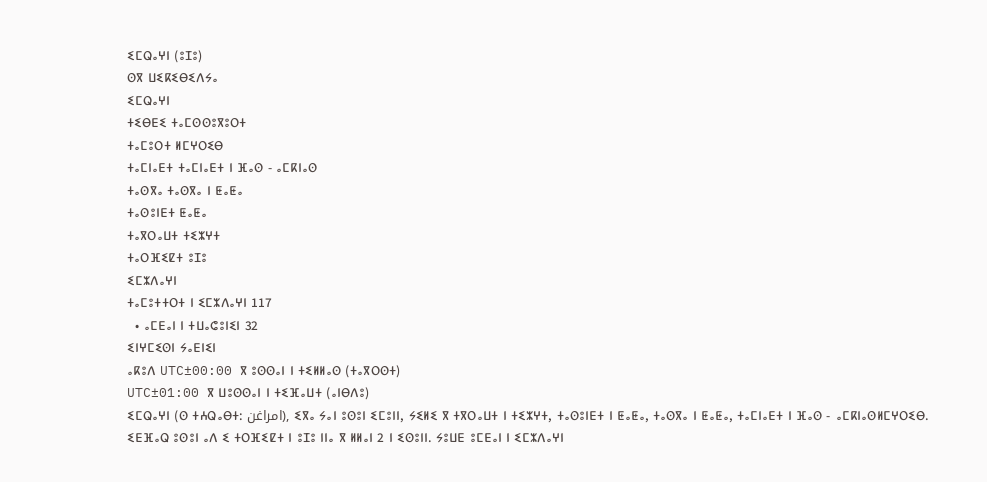ⵉⵎⵕⴰⵖⵏ (ⵓⵊⵓ)
ⵙⴳ ⵡⵉⴽⵉⴱⵉⴷⵢⴰ
ⵉⵎⵕⴰⵖⵏ
ⵜⵉⴱⴹⵉ ⵜⴰⵎⵙⵙⵓⴳⵓⵔⵜ
ⵜⴰⵎⵓⵔⵜ ⵍⵎⵖⵔⵉⴱ
ⵜⴰⵎⵏⴰⴹⵜ ⵜⴰⵎⵏⴰⴹⵜ ⵏ ⴼⴰⵙ - ⴰⵎⴽⵏⴰⵙ
ⵜⴰⵙⴳⴰ ⵜⴰⵙⴳⴰ ⵏ ⵟⴰⵟⴰ
ⵜⴰⵙⵓⵏⴹⵜ ⵟⴰⵟⴰ
ⵜⴰⴳⵔⴰⵡⵜ ⵜⵉⵣⵖⵜ
ⵜⴰⵔⴼⵉⵇⵜ ⵓⵊⵓ
ⵉⵎⵣⴷⴰⵖⵏ
ⵜⴰⵎⵓⵜⵜⵔⵜ ⵏ ⵉⵎⵣⴷⴰⵖⵏ 117
  • ⴰⵎⴹⴰⵏ ⵏ ⵜⵡⴰⵛⵓⵏⵉⵏ 32
ⵉⵏⵖⵎⵉⵙⵏ ⵢⴰⴹⵏⵉⵏ
ⴰⴽⵓⴷ UTC±00:00 ⴳ ⵓⵙⵙⴰⵏ ⵏ ⵜⵉⵍⵍⴰⵙ (ⵜⴰⴳⵔⵙⵜ)
UTC±01:00 ⴳ ⵡⵓⵙⵙⴰⵏ ⵏ ⵜⵉⴼⴰⵡⵜ (ⴰⵏⴱⴷⵓ)
ⵉⵎⵕⴰⵖⵏ (ⵙ ⵜⵄⵕⴰⴱⵜ: امراغن), ⵉⴳⴰ ⵢⴰⵏ ⵓⵙⵓⵏ ⵉⵎⵓⵏⵏ, ⵢⵉⵍⵉ ⴳ ⵜⴳⵔⴰⵡⵜ ⵏ ⵜⵉⵣⵖⵜ, ⵜⴰⵙⵓⵏⴹⵜ ⵏ ⵟⴰⵟⴰ, ⵜⴰⵙⴳⴰ ⵏ ⵟⴰⵟⴰ, ⵜⴰⵎⵏⴰⴹⵜ ⵏ ⴼⴰⵙ - ⴰⵎⴽⵏⴰⵙⵍⵎⵖⵔⵉⴱ. ⵉⴹⴼⴰⵕ ⵓⵙⵓⵏ ⴰⴷ ⵉ ⵜⵔⴼⵉⵇⵜ ⵏ ⵓⵊⵓ ⵏⵏⴰ ⴳ ⵍⵍⴰⵏ 2 ⵏ ⵉⵙⵓⵏⵏ. ⵢⵓⵡⴹ ⵓⵎⴹⴰⵏ ⵏ ⵉⵎⵣⴷⴰⵖⵏ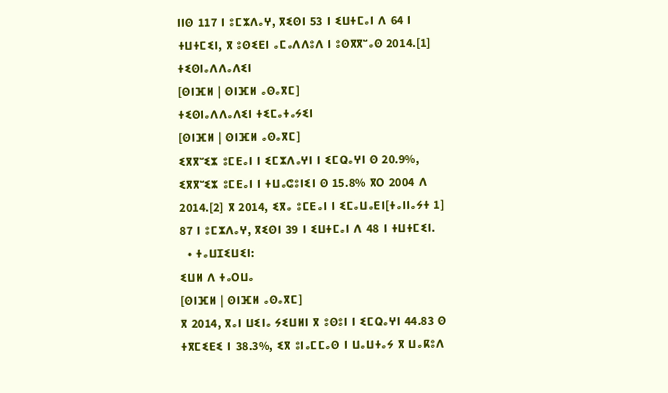ⵏⵏⵙ 117 ⵏ ⵓⵎⵣⴷⴰⵖ, ⴳⵉⵙⵏ 53 ⵏ ⵉⵡⵜⵎⴰⵏ ⴷ 64 ⵏ ⵜⵡⵜⵎⵉⵏ, ⴳ ⵓⵙⵉⴹⵏ ⴰⵎⴰⴷⴷⵓⴷ ⵏ ⵓⵙⴳⴳⵯⴰⵙ 2014.[1]
ⵜⵉⵙⵏⴰⴷⴷⴰⴷⵉⵏ
[ⵙⵏⴼⵍ | ⵙⵏⴼⵍ ⴰⵙⴰⴳⵎ]
ⵜⵉⵙⵏⴰⴷⴷⴰⴷⵉⵏ ⵜⵉⵎⴰⵜⴰⵢⵉⵏ
[ⵙⵏⴼⵍ | ⵙⵏⴼⵍ ⴰⵙⴰⴳⵎ]
ⵉⴳⴳⵯⵉⵣ ⵓⵎⴹⴰⵏ ⵏ ⵉⵎⵣⴷⴰⵖⵏ ⵏ ⵉⵎⵕⴰⵖⵏ ⵙ 20.9%, ⵉⴳⴳⵯⵉⵣ ⵓⵎⴹⴰⵏ ⵏ ⵜⵡⴰⵛⵓⵏⵉⵏ ⵙ 15.8% ⴳⵔ 2004 ⴷ 2014.[2] ⴳ 2014, ⵉⴳⴰ ⵓⵎⴹⴰⵏ ⵏ ⵉⵎⴰⵡⴰⴹⵏ[ⵜⴰⵏⵏⴰⵢⵜ 1] 87 ⵏ ⵓⵎⵣⴷⴰⵖ, ⴳⵉⵙⵏ 39 ⵏ ⵉⵡⵜⵎⴰⵏ ⴷ 48 ⵏ ⵜⵡⵜⵎⵉⵏ.
  • ⵜⴰⵡⵊⵉⵡⵉⵏ:
ⵉⵡⵍ ⴷ ⵜⴰⵔⵡⴰ
[ⵙⵏⴼⵍ | ⵙⵏⴼⵍ ⴰⵙⴰⴳⵎ]
ⴳ 2014, ⴳⴰⵏ ⵡⵉⵏⴰ ⵢⵉⵡⵍⵏ ⴳ ⵓⵙⵓⵏ ⵏ ⵉⵎⵕⴰⵖⵏ 44.83 ⵙ ⵜⴳⵎⵉⴹⵉ ⵏ 38.3%, ⵉⴳ ⵓⵏⴰⵎⵎⴰⵙ ⵏ ⵡⴰⵡⵜⴰⵢ ⴳ ⵡⴰⴽⵓⴷ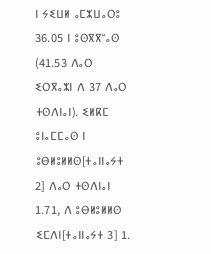ⵏ ⵢⵉⵡⵍ ⴰⵎⵣⵡⴰⵔⵓ 36.05 ⵏ ⵓⵙⴳⴳⵯⴰⵙ (41.53 ⴷⴰⵔ ⵉⵔⴳⴰⵣⵏ ⴷ 37 ⴷⴰⵔ ⵜⵙⴷⵏⴰⵏ). ⵉⵍⴽⵎ ⵓⵏⴰⵎⵎⴰⵙ ⵏ ⵓⴱⵍⵓⵍⵍⵙ[ⵜⴰⵏⵏⴰⵢⵜ 2] ⴷⴰⵔ ⵜⵙⴷⵏⴰⵏ 1.71, ⴷ ⵓⴱⵍⵓⵍⵍⵙ ⵉⵎⴷⵏ[ⵜⴰⵏⵏⴰⵢⵜ 3] 1.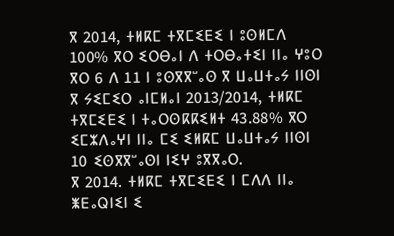ⴳ 2014, ⵜⵍⴽⵎ ⵜⴳⵎⵉⴹⵉ ⵏ ⵓⵙⵍⵎⴷ 100% ⴳⵔ ⵉⵔⴱⴰⵏ ⴷ ⵜⵔⴱⴰⵜⵉⵏ ⵏⵏⴰ ⵖⵓⵔ ⴳⵔ 6 ⴷ 11 ⵏ ⵓⵙⴳⴳⵯⴰⵙ ⴳ ⵡⴰⵡⵜⴰⵢ ⵏⵏⵙⵏ ⴳ ⵢⵉⵎⵉⵔ ⴰⵏⵎⵍⴰⵏ 2013/2014, ⵜⵍⴽⵎ ⵜⴳⵎⵉⴹⵉ ⵏ ⵜⴰⵔⵙⴽⴽⵉⵍⵜ 43.88% ⴳⵔ ⵉⵎⵣⴷⴰⵖⵏ ⵏⵏⴰ ⵎⵉ ⵉⵍⴽⵎ ⵡⴰⵡⵜⴰⵢ ⵏⵏⵙⵏ 10 ⵉⵙⴳⴳⵯⴰⵙⵏ ⵏⵉⵖ ⵓⴳⴳⴰⵔ.
ⴳ 2014. ⵜⵍⴽⵎ ⵜⴳⵎⵉⴹⵉ ⵏ ⵎⴷⴷ ⵏⵏⴰ ⵥⴹⴰⵕⵏⵉⵏ ⵉ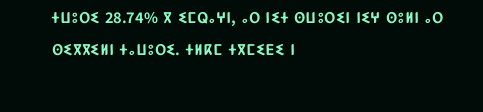ⵜⵡⵓⵔⵉ 28.74% ⴳ ⵉⵎⵕⴰⵖⵏ, ⴰⵔ ⵏⵉⵜ ⵙⵡⵓⵔⵉⵏ ⵏⵉⵖ ⵙⵓⵍⵏ ⴰⵔ ⵙⵉⴳⴳⵉⵍⵏ ⵜⴰⵡⵓⵔⵉ. ⵜⵍⴽⵎ ⵜⴳⵎⵉⴹⵉ ⵏ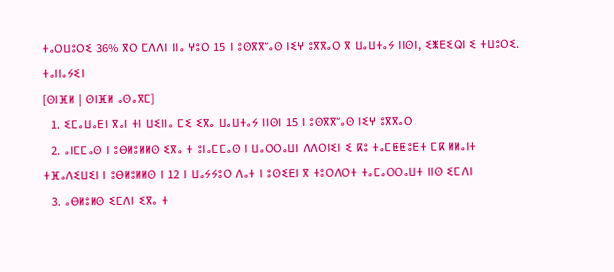ⵜⴰⵔⵡⵓⵔⵉ 36% ⴳⵔ ⵎⴷⴷⵏ ⵏⵏⴰ ⵖⵓⵔ 15 ⵏ ⵓⵙⴳⴳⵯⴰⵙ ⵏⵉⵖ ⵓⴳⴳⴰⵔ ⴳ ⵡⴰⵡⵜⴰⵢ ⵏⵏⵙⵏ, ⵉⵥⴹⵉⵕⵏ ⵉ ⵜⵡⵓⵔⵉ.
ⵜⴰⵏⵏⴰⵢⵉⵏ
[ⵙⵏⴼⵍ | ⵙⵏⴼⵍ ⴰⵙⴰⴳⵎ]
  1. ⵉⵎⴰⵡⴰⴹⵏ ⴳⴰⵏ ⵜⵏ ⵡⵉⵏⵏⴰ ⵎⵉ ⵉⴳⴰ ⵡⴰⵡⵜⴰⵢ ⵏⵏⵙⵏ 15 ⵏ ⵓⵙⴳⴳⵯⴰⵙ ⵏⵉⵖ ⵓⴳⴳⴰⵔ
  2. ⴰⵏⵎⵎⴰⵙ ⵏ ⵓⴱⵍⵓⵍⵍⵙ ⵉⴳⴰ ⵜ ⵓⵏⴰⵎⵎⴰⵙ ⵏ ⵡⴰⵔⵔⴰⵡⵏ ⴷⴷⵔⵏⵉⵏ ⵉ ⴽⵓ ⵜⴰⵎⵟⵟⵓⴹⵜ ⵎⴽ ⵍⵍⴰⵏⵜ ⵜⴼⴰⴷⵉⵡⵉⵏ ⵏ ⵓⴱⵍⵓⵍⵍⵙ ⵏ 12 ⵏ ⵡⴰⵢⵢⵓⵔ ⴷⴰⵜ ⵏ ⵓⵙⵉⴹⵏ ⴳ ⵜⵓⵔⴷⵔⵜ ⵜⴰⵎⴰⵔⵔⴰⵡⵜ ⵏⵏⵙ ⵉⵎⴷⵏ
  3. ⴰⴱⵍⵓⵍⵙ ⵉⵎⴷⵏ ⵉⴳⴰ ⵜ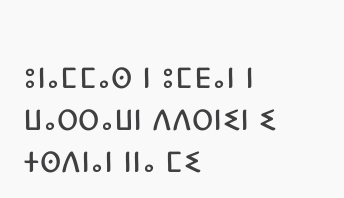ⵓⵏⴰⵎⵎⴰⵙ ⵏ ⵓⵎⴹⴰⵏ ⵏ ⵡⴰⵔⵔⴰⵡⵏ ⴷⴷⵔⵏⵉⵏ ⵉ ⵜⵙⴷⵏⴰⵏ ⵏⵏⴰ ⵎⵉ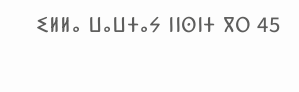ⵉⵍⵍⴰ ⵡⴰⵡⵜⴰⵢ ⵏⵏⵙⵏⵜ ⴳⵔ 45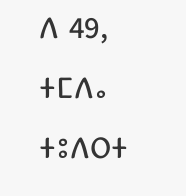ⴷ 49, ⵜⵎⴷⴰ ⵜⵓⴷⵔⵜ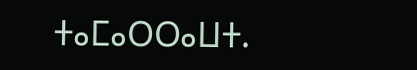ⵜⴰⵎⴰⵔⵔⴰⵡⵜ.